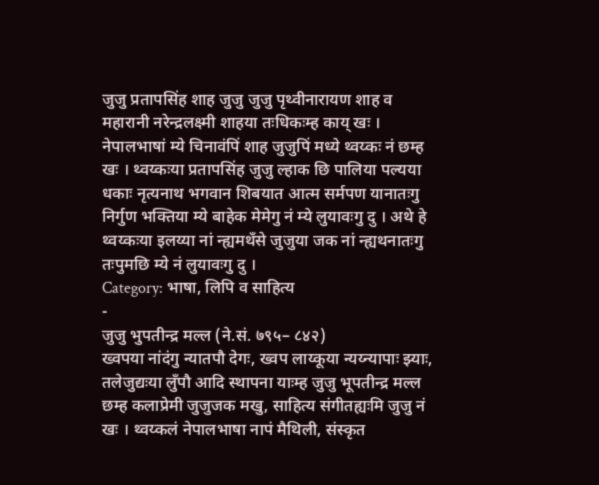जुजु प्रतापसिंह शाह जुजु जुजु पृथ्वीनारायण शाह व महारानी नरेन्द्रलक्ष्मी शाहया तःधिकःम्ह काय् खः । नेपालभाषां म्ये चिनावंपिं शाह जुजुपिं मध्ये थ्वय्कः नं छम्ह खः । थ्वय्कःया प्रतापसिंह जुजु ल्हाक छि पालिया पल्यया धकाः नृत्यनाथ भगवान शिबयात आत्म सर्मपण यानातःगु निर्गुण भक्तिया म्ये बाहेक मेमेगु नं म्ये लुयावःगु दु । अथे हे थ्वय्कःया इलय्या नां न्ह्यमथँसे जुजुया जक नां न्ह्यथनातःगु तःपुमछि म्ये नं लुयावःगु दु ।
Category: भाषा, लिपि व साहित्य
-
जुजु भुपतीन्द्र मल्ल (ने.सं. ७९५– ८४२)
ख्वपया नांदंगु न्यातपौ देगः, ख्वप लाय्कूया न्यय्न्यापाः झ्याः, तलेजुद्यःया लुँपौ आदि स्थापना याःम्ह जुजु भूपतीन्द्र मल्ल छम्ह कलाप्रेमी जुजुजक मखु, साहित्य संगीतह्यःमि जुजु नं खः । थ्वय्कलं नेपालभाषा नापं मैथिली, संस्कृत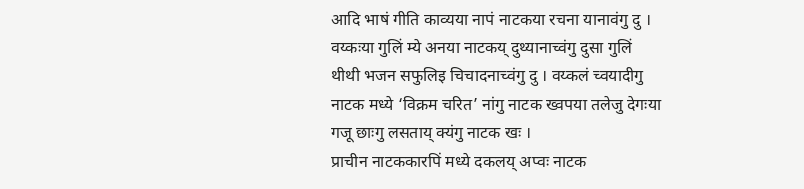आदि भाषं गीति काव्यया नापं नाटकया रचना यानावंगु दु । वय्कःया गुलिं म्ये अनया नाटकय् दुथ्यानाच्वंगु दुसा गुलिं थीथी भजन सफुलिइ चिचादनाच्वंगु दु । वय्कलं च्वयादीगु नाटक मध्ये ‘विक्रम चरित’ नांगु नाटक ख्वपया तलेजु देगःया गजू छाःगु लसताय् क्यंगु नाटक खः ।
प्राचीन नाटककारपिं मध्ये दकलय् अप्वः नाटक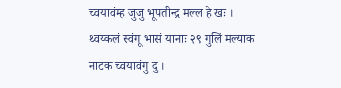च्वयावंम्ह जुजु भूपतीन्द्र मल्ल हे खः । थ्वय्कलं स्वंगू भासं यानाः २९ गुलिं मल्याक नाटक च्वयावंगु दु ।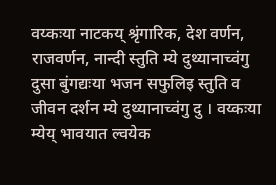वय्कःया नाटकय् श्रृंगारिक, देश वर्णन, राजवर्णन, नान्दी स्तुति म्ये दुथ्यानाच्वंगु दुसा बुंगद्यःया भजन सफुलिइ स्तुति व जीवन दर्शन म्ये दुथ्यानाच्वंगु दु । वय्कःया म्येय् भावयात ल्वयेक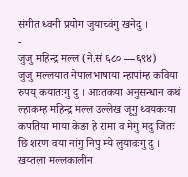संगीत ध्वनी प्रयोग जुयाच्वंगु खनेदु ।
-
जुजु महिन्द्र मल्ल (ने.सं ६८० —६९४)
जुजु मल्लयात नेपालभाषाया न्हापांम्ह कविया रुपय् कयातःगु दु । आःतकया अनुसन्धान कथं ल्हाकम्ह महिन्द्र मल्ल उल्लेख जूगु थ्वयकःया कपतिया माया केङा हे रामा व मेगु मदु जितः छि शरण वया नांगु निपु म्ये लुयावःगु दु । खय्तला मल्लकालीन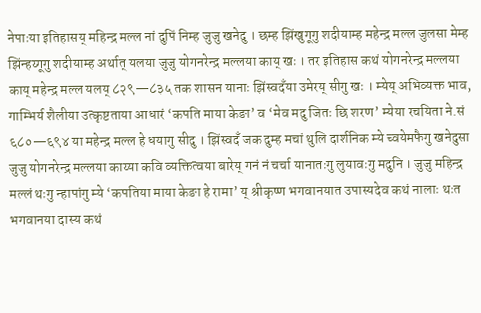नेपाःया इतिहासय् महिन्द्र मल्ल नां दुपिं निम्ह जुजु खनेदु । छम्ह झिंखुगूगु शदीयाम्ह महेन्द्र मल्ल जुलसा मेम्ह झिंन्हय्गूगु शदीयाम्ह अर्थात् यलया जुजु योगनरेन्द्र मल्लया काय् खः । तर इतिहास कथं योगनरेन्द्र मल्लया काय् महेन्द्र मल्ल यलय् ८२९—८३५ तक शासन यानाः झिंस्वदँया उमेरय् सीगु खः । म्येय् अभिव्यक्त भाव, गाम्भिर्य शैलीया उत्कृष्टताया आधारं ‘कपति माया केङा’ व ‘मेव मदु जितः छि शरण’ म्येया रचयिता ने.सं ६८०—६९४ या महेन्द्र मल्ल हे धयागु सीदु । झिंस्वदँ जक दुम्ह मचां थुलि दार्शनिक म्ये च्वयेमफैगु खनेदुसा जुजु योगनरेन्द्र मल्लया काय्या कवि व्यक्तित्वया बारेय् गनं नं चर्चा यानातःगु लुयावःगु मदुनि । जुजु महिन्द्र मल्लं थःगु न्हापांगु म्ये ‘कपतिया माया केङा हे रामा’ य् श्रीकृष्ण भगवानयात उपास्यदेव कथं नालाः थःत भगवानया दास्य कथं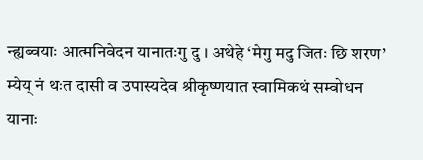न्ह्यब्वयाः आत्मनिवेदन यानातःगु दु । अथेहे ‘मेगु मदु जितः छि शरण’ म्येय् नं थःत दासी व उपास्यदेव श्रीकृष्णयात स्वामिकथं सम्वोधन यानाः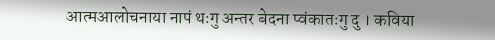आत्मआलोचनाया नापं थःगु अन्तर बेदना प्वंकातःगु दु । कविया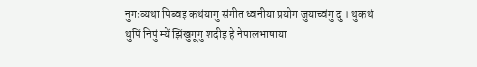नुगःव्यथा पिब्वइ कथंयागु संगीत ध्वनीया प्रयोग जुयाच्वंगु दु । थुकथं थुपिं निपुं म्यें झिंखुगूगु शदीइ हे नेपालभाषाया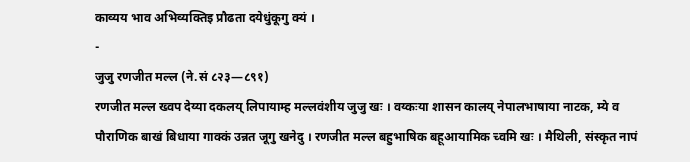काव्यय भाव अभिव्यक्तिइ प्रौढता दयेधुंकूगु क्यं ।
-
जुजु रणजीत मल्ल (ने.सं ८२३—८९१)
रणजीत मल्ल ख्वप देय्या दकलय् लिपायाम्ह मल्लवंशीय जुजु खः । वय्कःया शासन कालय् नेपालभाषाया नाटक, म्ये व पौराणिक बाखं बिधाया गाक्कं उन्नत जूगु खनेदु । रणजीत मल्ल बहुभाषिक बहूआयामिक च्वमि खः । मैथिली, संस्कृत नापं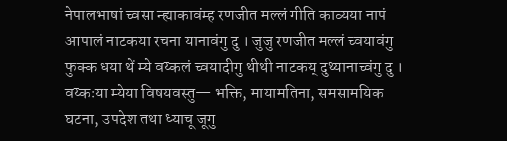नेपालभाषां च्वसा न्ह्याकावंम्ह रणजीत मल्लं गीति काव्यया नापं आपालं नाटकया रचना यानावंगु दु । जुजु रणजीत मल्लं च्वयावंगु फुक्क धया थें म्ये वय्कलं च्वयादीगु थीथी नाटकय् दुथ्यानाच्वंगु दु । वय्कःया म्येया विषयवस्तु— भक्ति, मायामतिना, समसामयिक घटना, उपदेश तथा ध्याचू जूगु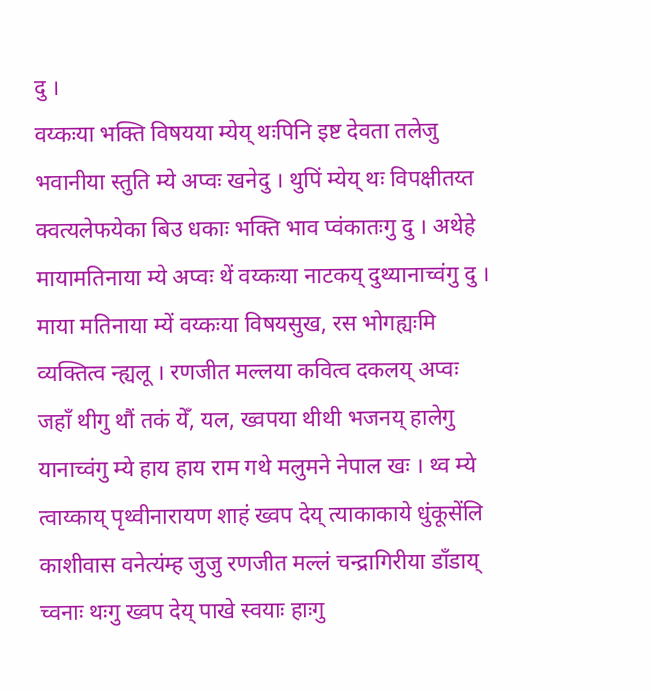दु ।
वय्कःया भक्ति विषयया म्येय् थःपिनि इष्ट देवता तलेजु भवानीया स्तुति म्ये अप्वः खनेदु । थुपिं म्येय् थः विपक्षीतय्त क्वत्यलेफयेका बिउ धकाः भक्ति भाव प्वंकातःगु दु । अथेहे मायामतिनाया म्ये अप्वः थें वय्कःया नाटकय् दुथ्यानाच्वंगु दु । माया मतिनाया म्यें वय्कःया विषयसुख, रस भोगह्यःमि व्यक्तित्व न्ह्यलू । रणजीत मल्लया कवित्व दकलय् अप्वः जहाँ थीगु थौं तकं येँ, यल, ख्वपया थीथी भजनय् हालेगु यानाच्वंगु म्ये हाय हाय राम गथे मलुमने नेपाल खः । थ्व म्ये त्वाय्काय् पृथ्वीनारायण शाहं ख्वप देय् त्याकाकाये धुंकूसेंलि काशीवास वनेत्यंम्ह जुजु रणजीत मल्लं चन्द्रागिरीया डाँडाय् च्वनाः थःगु ख्वप देय् पाखे स्वयाः हाःगु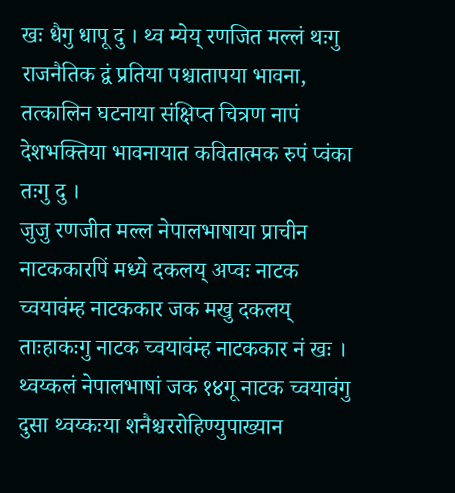खः धैगु धापू दु । थ्व म्येय् रणजित मल्लं थःगु राजनैतिक द्वं प्रतिया पश्चातापया भावना, तत्कालिन घटनाया संक्षिप्त चित्रण नापं देशभक्तिया भावनायात कवितात्मक रुपं प्वंका तःगु दु ।
जुजु रणजीत मल्ल नेपालभाषाया प्राचीन नाटककारपिं मध्ये दकलय् अप्वः नाटक च्वयावंम्ह नाटककार जक मखु दकलय् ताःहाकःगु नाटक च्वयावंम्ह नाटककार नं खः । थ्वय्कलं नेपालभाषां जक १४गू नाटक च्वयावंगु दुसा थ्वय्कःया शनैश्चररोहिण्युपाख्यान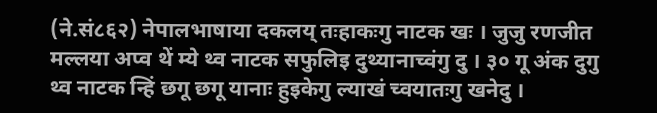(ने.सं८६२) नेपालभाषाया दकलय् तःहाकःगु नाटक खः । जुजु रणजीत मल्लया अप्व थें म्ये थ्व नाटक सफुलिइ दुथ्यानाच्वंगु दु । ३० गू अंक दुगु थ्व नाटक न्हिं छगू छगू यानाः हुइकेगु ल्याखं च्वयातःगु खनेदु ।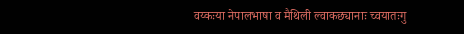वय्कःया नेपालभाषा व मैथिली ल्वाकछ्यानाः च्वयातःगु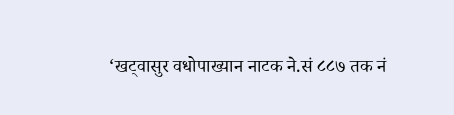‘खट्वासुर वधोपाख्यान नाटक ने.सं ८८७ तक नं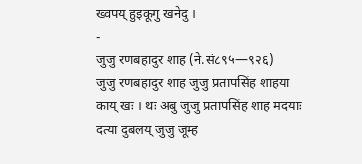ख्वपय् हुइकूगु खनेदु ।
-
जुजु रणबहादुर शाह (ने.सं८९५—९२६)
जुजु रणबहादुर शाह जुजु प्रतापसिंह शाहया काय् खः । थः अबु जुजु प्रतापसिंह शाह मदयाः दत्या दुबलय् जुजु जूम्ह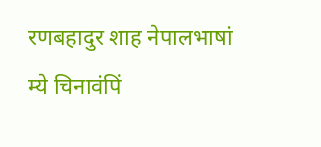रणबहादुर शाह नेपालभाषां म्ये चिनावंपिं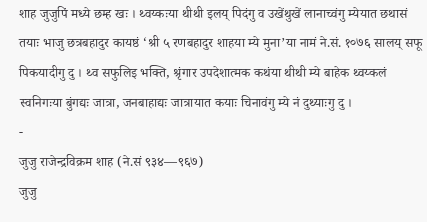शाह जुजुपिं मध्ये छम्ह खः । थ्वय्कःया थीथी इलय् पिदंगु व उखेंथुखें लानाच्वंगु म्येयात छथासं तयाः भाजु छत्रबहादुर कायष्ठं ‘श्री ५ रणबहादुर शाहया म्ये मुना’या नामं ने.सं. १०७६ सालय् सफू पिकयादीगु दु । थ्व सफुलिइ भक्ति, श्रृंगार उपदेशात्मक कथंया थीथी म्ये बाहेक थ्वय्कलं स्वनिगःया बुंगद्यः जात्रा, जनबाहाद्यः जात्रायात कयाः चिनावंगु म्ये नं दुथ्याःगु दु ।
-
जुजु राजेन्द्रविक्रम शाह (ने.सं ९३४—९६७)
जुजु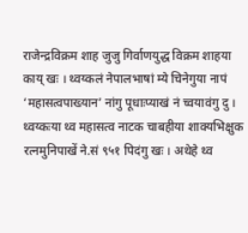राजेन्द्रविक्रम शाह जुजु गिर्वाणयुद्ध विक्रम शाहया काय् खः । थ्वय्कलं नेपालभाषां म्ये चिनेगुया नापं ‘महासत्वपाख्यान’ नांगु पूधाःप्याखं नं च्वयावंगु दु । थ्वय्कःया थ्व महासत्व नाटक चाबहीया शाक्यभिक्षुक रत्नमुनिपाखें ने.सं ९५१ पिदंगु खः । अथेहे थ्व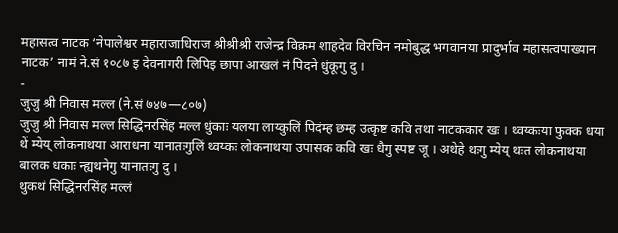महासत्व नाटक ‘नेपालेश्वर महाराजाधिराज श्रीश्रीश्री राजेन्द्र विक्रम शाहदेव विरचिन नमोबुद्ध भगवानया प्रादुर्भाव महासत्वपाख्यान नाटक’ नामं ने.सं १०८७ इ देवनागरी लिपिइ छापा आखलं नं पिदने धुंकूगु दु ।
-
जुजु श्री निवास मल्ल (ने.सं ७४७—८०७)
जुजु श्री निवास मल्ल सिद्धिनरसिंह मल्ल धुंकाः यलया लाय्कुलिं पिदंम्ह छम्ह उत्कृष्ट कवि तथा नाटककार खः । थ्वय्कःया फुक्क धया थें म्येय् लोकनाथया आराधना यानातःगुलिं थ्वय्कः लोकनाथया उपासक कवि खः धैगु स्पष्ट जू । अथेहे थःगु म्येय् थःत लोकनाथया बालक धकाः न्ह्यथनेगु यानातःगु दु ।
थुकथं सिद्धिनरसिंह मल्लं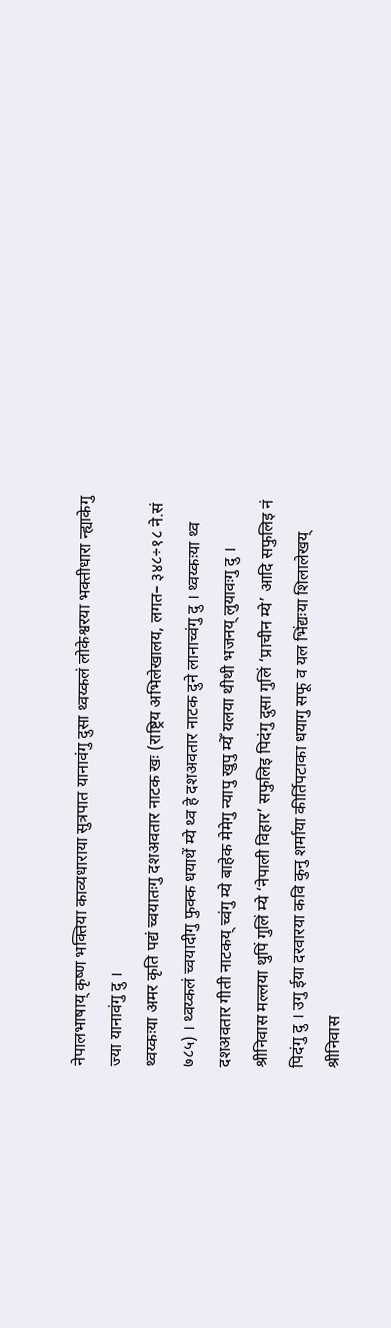नेपालभाषाय् कृष्ण भक्तिया काव्यधाराया सुत्रपात यानावंगु दुसा थ्वय्कलं लोकेश्वरया भक्तीधारा न्ह्याकेगु ज्या यानावंगु दु ।
थ्वय्कःया अमर कृति पद्यं च्वयातःगु दशअवतार नाटक खः (राष्ट्रिय अभिलेखालय, लगत– ३४८÷१८ ने.सं ७८५) । थ्वय्कलं च्वयादीगु फुक्क धयाथें म्ये थ्व हे दशअवतार नाटक दुने लानाच्वंगु दु । थ्वय्कःया थ्व दशअवतार गीती नाटकय् च्वंगु म्ये बाहेक मेमेगु न्यापु खुपु म्येँ यलया थीथी भजनय् लुयावःगु दु ।
श्रीनिवास मल्लया थुपिं गुलिं म्ये ‘नेपाली विहार’ सफुलिइ पिदंगु दुसा गुलिं ‘प्राचीन म्ये’ आदि सफुलिइ नं पिदंगु दु । उगु ईया दरवारया कवि कुनु शर्माया कीर्तिपटाका धयागु सफू व यल भिंद्यःया शिलालेखय् श्रीनिवास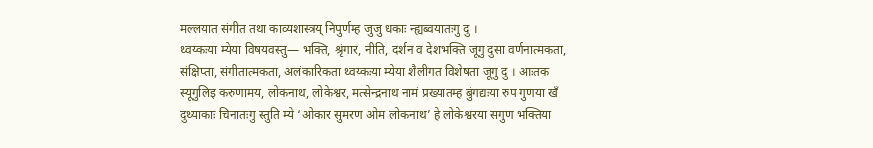मल्लयात संगीत तथा काव्यशास्त्रय् निपुर्णम्ह जुजु धकाः न्ह्यब्वयातःगु दु ।
थ्वय्कःया म्येया विषयवस्तु— भक्ति, श्रृंगार, नीति, दर्शन व देशभक्ति जूगु दुसा वर्णनात्मकता, संक्षिप्ता, संगीतात्मकता, अलंकारिकता थ्वय्कःया म्येया शैलीगत विशेषता जूगु दु । आःतक स्यूगुलिइ करुणामय, लोकनाथ, लोकेश्वर, मत्सेन्द्रनाथ नामं प्रख्यातम्ह बुंगद्यःया रुप गुणया खँ दुथ्याकाः चिनातःगु स्तुति म्ये ‘ओकार सुमरण ओम लोकनाथ’ हे लोकेश्वरया सगुण भक्तिया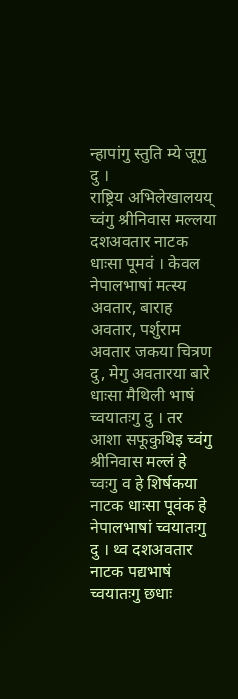न्हापांगु स्तुति म्ये जूगु दु ।
राष्ट्रिय अभिलेखालयय् च्वंगु श्रीनिवास मल्लया दशअवतार नाटक धाःसा पूमवं । केवल नेपालभाषां मत्स्य अवतार, बाराह अवतार, पर्शुराम अवतार जकया चित्रण दु, मेगु अवतारया बारे धाःसा मैथिली भाषं च्वयातःगु दु । तर आशा सफूकुथिइ च्वंगु श्रीनिवास मल्लं हे च्वःगु व हे शिर्षकया नाटक धाःसा पूवंक हे नेपालभाषां च्वयातःगु दु । थ्व दशअवतार नाटक पद्यभाषं च्वयातःगु छधाः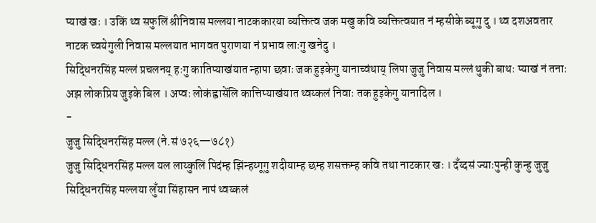प्याखं खः । उकिं थ्व सफुलिं श्रीनिवास मल्लया नाटककारया व्यक्तित्व जक मखु कवि व्यक्तित्वयात नं म्हसीके ब्यूगु दु । थ्व दशअवतार नाटक च्वयेगुली निवास मल्लयात भागवत पुराणया नं प्रभाव लाःगु खनेदु ।
सिद्धिनरसिंह मल्लं प्रचलनय् हःगु कातिप्याखंयात न्हापा छवाः जक हुइकेगु यानाच्वंथाय् लिपा जुजु निवास मल्लं थुकी बाथः प्याखं नं तनाः अझ लोकप्रिय जुइके बिल । अप्वः लोकंह्वासेंलि कात्तिप्याखंयात थ्वय्कलं निवाः तक हुइकेगु यानादिल ।
-
जुजु सिद्धिनरसिंह मल्ल (ने.सं ७२६—७८१)
जुजु सिद्धिनरसिंह मल्ल यल लाय्कुलिं पिदंम्ह झिंन्हय्गूगु शदीयाम्ह छम्ह शसक्तम्ह कवि तथा नाटकार खः । दँय्दसं ज्याःपुन्ही कुन्हु जुजु सिद्धिनरसिंह मल्लया लुँया सिंहासन नापं थ्वय्कलं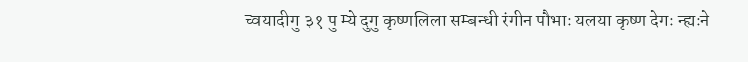च्वयादीगु ३१ पु म्ये दुगु कृष्णलिला सम्बन्धी रंगीन पौभाः यलया कृष्ण देगः न्ह्यःने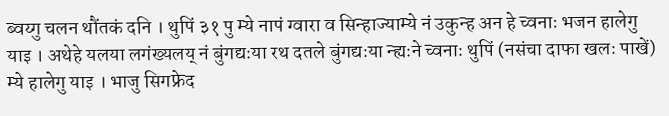ब्वय्गु चलन थौंतकं दनि । थुपिं ३१ पु म्ये नापं ग्वारा व सिन्हाज्याम्ये नं उकुन्ह अन हे च्वनाः भजन हालेगु याइ । अथेहे यलया लगंख्यलय् नं बुंगद्यःया रथ दतले बुंगद्यःया न्ह्यःने च्वनाः थुपिं (नसंचा दाफा खलः पाखें) म्ये हालेगु याइ । भाजु सिगफ्रेद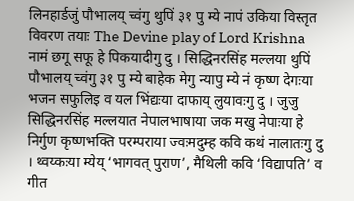लिनहार्डजुं पौभालय् च्वंगु थुपिं ३१ पु म्ये नापं उकिया विस्तृत विवरण तयाः The Devine play of Lord Krishna नामं छगू सफू हे पिकयादीगु दु । सिद्धिनरसिंह मल्लया थुपिं पौभालय् च्वंगु ३१ पु म्ये बाहेक मेगु न्यापु म्ये नं कृष्ण देगःया भजन सफुलिइ व यल भिंद्यःया दाफाय् लुयावःगु दु । जुजु सिद्धिनरसिंह मल्लयात नेपालभाषाया जक मखु नेपाःया हे निर्गुण कृष्णभक्ति परम्पराया ज्वःमदुम्ह कवि कथं नालातःगु दु । थ्वय्कःया म्येय् ‘भागवत् पुराण’, मैथिली कवि ‘विद्यापति’ व गीत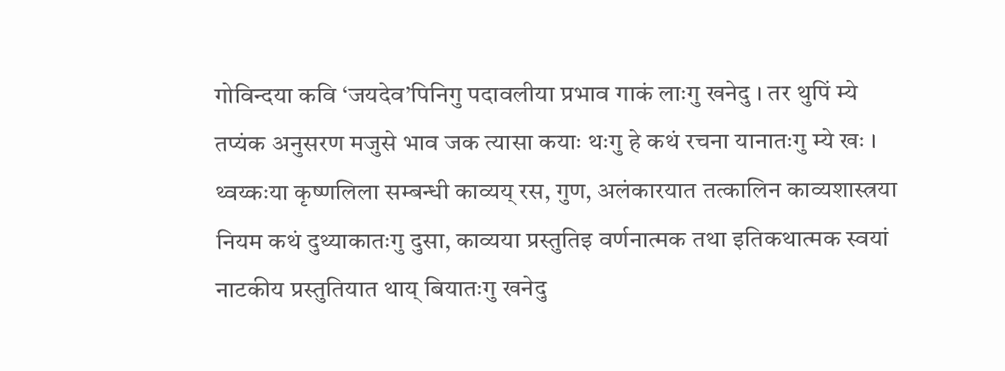गोविन्दया कवि ‘जयदेव’पिनिगु पदावलीया प्रभाव गाकं लाःगु खनेदु । तर थुपिं म्ये तप्यंक अनुसरण मजुसे भाव जक त्यासा कयाः थःगु हे कथं रचना यानातःगु म्ये खः । थ्वय्कःया कृष्णलिला सम्बन्धी काव्यय् रस, गुण, अलंकारयात तत्कालिन काव्यशास्त्रया नियम कथं दुथ्याकातःगु दुसा, काव्यया प्रस्तुतिइ वर्णनात्मक तथा इतिकथात्मक स्वयां नाटकीय प्रस्तुतियात थाय् बियातःगु खनेदु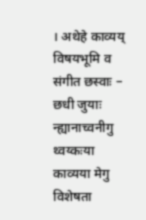। अथेहे काव्यय् विषयभूमि व संगीत छस्वाः – छधी जुयाः न्ह्यानाच्वनीगु थ्वय्कःया काव्यया मेगु विशेषता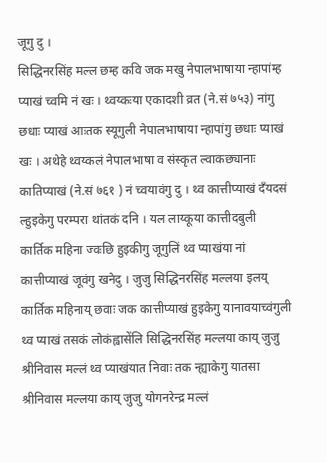जूगु दु ।
सिद्धिनरसिंह मल्ल छम्ह कवि जक मखु नेपालभाषाया न्हापांम्ह प्याखं च्वमि नं खः । थ्वय्कःया एकादशी व्रत (ने.सं ७५३) नांगु छधाः प्याखं आःतक स्यूगुली नेपालभाषाया न्हापांगु छधाः प्याखं खः । अथेहे थ्वय्कलं नेपालभाषा व संस्कृत ल्वाकछ्यानाः कातिप्याखं (ने.सं ७६१ ) नं च्वयावंगु दु । थ्व कात्तीप्याखं दँयदसं ल्हुइकेगु परम्परा थांतकं दनि । यल लाय्कूया कात्तीदबुली कार्तिक महिना ज्वःछि हुइकीगु जूगुलिं थ्व प्याखंया नां कात्तीप्याखं जूवंगु खनेदु । जुजु सिद्धिनरसिंह मल्लया इलय् कार्तिक महिनाय् छवाः जक कात्तीप्याखं हुइकेगु यानावयाच्वंगुली थ्व प्याखं तसकं लोकंह्वासेंलि सिद्धिनरसिंह मल्लया काय् जुजु श्रीनिवास मल्लं थ्व प्याखंयात निवाः तक न्ह्याकेगु यातसा श्रीनिवास मल्लया काय् जुजु योगनरेन्द्र मल्लं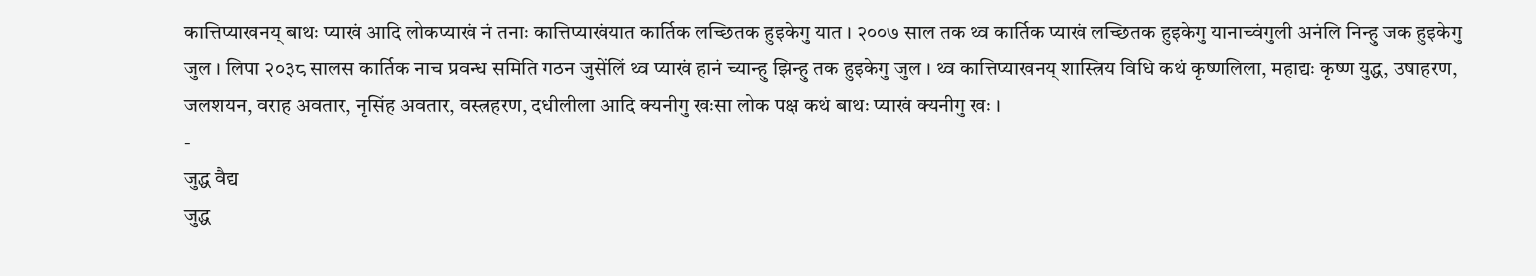कात्तिप्याखनय् बाथः प्याखं आदि लोकप्याखं नं तनाः कात्तिप्याखंयात कार्तिक लच्छितक हुइकेगु यात । २००७ साल तक थ्व कार्तिक प्याखं लच्छितक हुइकेगु यानाच्वंगुली अनंलि निन्हु जक हुइकेगु जुल । लिपा २०३८ सालस कार्तिक नाच प्रवन्ध समिति गठन जुसेंलिं थ्व प्याखं हानं च्यान्हु झिन्हु तक हुइकेगु जुल । थ्व कात्तिप्याखनय् शास्त्रिय विधि कथं कृष्णलिला, महाद्यः कृष्ण युद्ध, उषाहरण, जलशयन, वराह अवतार, नृसिंह अवतार, वस्त्रहरण, दधीलीला आदि क्यनीगु खःसा लोक पक्ष कथं बाथः प्याखं क्यनीगु खः ।
-
जुद्ध वैद्य
जुद्ध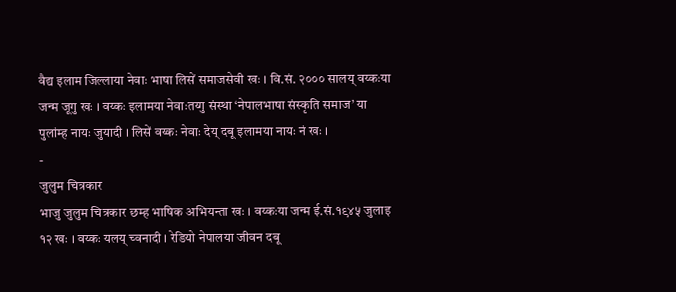वैद्य इलाम जिल्लाया नेवाः भाषा लिसें समाजसेवी खः । वि.सं. २००० सालय् वय्कःया जन्म जूगु खः । वय्कः इलामया नेवाःतय्गु संस्था ‘नेपालभाषा संस्कृति समाज’ या पुलांम्ह नायः जुयादी । लिसें वय्कः नेवाः देय् दबू इलामया नायः नं खः ।
-
जुलुम चित्रकार
भाजु जुलुम चित्रकार छम्ह भाषिक अभियन्ता खः । वय्कःया जन्म ई.सं.१९४५ जुलाइ १२ खः । वय्कः यलय् च्वनादी । रेडियो नेपालया जीवन दबू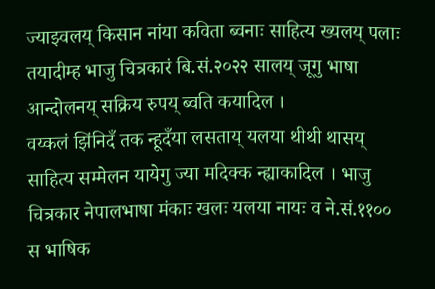ज्याझ्वलय् किसान नांया कविता ब्वनाः साहित्य ख्यलय् पलाः तयादीम्ह भाजु चित्रकारं बि.सं.२०२२ सालय् जूगु भाषा आन्दोलनय् सक्रिय रुपय् ब्वति कयादिल ।
वय्कलं झिंनिदँ तक न्हूदँया लसताय् यलया थीथी थासय् साहित्य सम्मेलन यायेगु ज्या मदिक्क न्ह्याकादिल । भाजु चित्रकार नेपालभाषा मंकाः खलः यलया नायः व ने.सं.११०० स भाषिक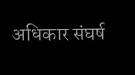अधिकार संघर्ष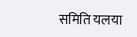समिति यलया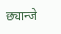छ्यान्जे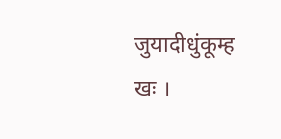जुयादीधुंकूम्ह खः ।